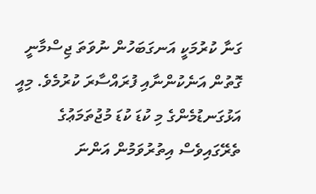ގަނާ ކުރުމަކީ އަނގަބަހުން ނުވަތަ ޖިސްމާނީ ގޮތުން އަނެކުންނާއި ފުރައްސާރަ ކުރުމެވެ. މިއީ އަޅުގަނޑުމެންގެ މި ކުޑަ ކުޑަ މުޖުތަމަޢުގެ ތެރޭގައިވެސް އިތުރުވަމުން އަންނަ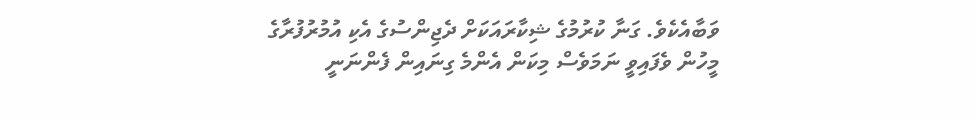ވަބާއެކެވެ. ގަނާ ކުރުމުގެ ޝިކާރައަކަށް ދެޖިންސުގެ އެކި އުމުރުފުރާގެ މީހުން ވެފައިވީ ނަމަވެސް މިކަން އެންމެ ގިނައިން ފެންނަނީ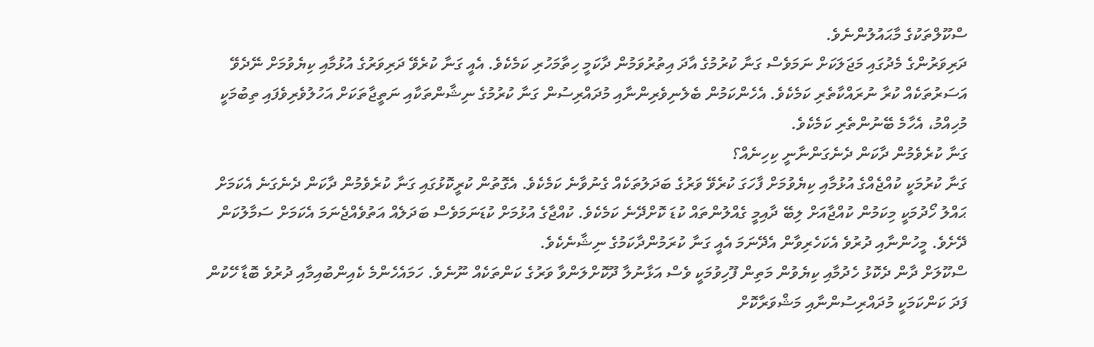ސްކޫލްތަކުގެ މާޙައުލުންނެވެ.
ދަރިވަރުންގެ މެދުގައި މަޖަލަކަށް ނަމަވެސް ގަނާ ކުރުމުގެ އާދަ އިތުރުވަމުން ދާކަމީ ހިތާމަހުރި ކަމެކެވެ. އެއީ ގަނާ ކުރެވޭ ދަރިވަރުގެ އުޅުމާއި ކިޔެވުމަށް ނޭދެވޭ އަސަރުތަކެއް ކުރާ ނުރައްކާތެރި ކަމެކެވެ. އެހެންކަމުން ބެލެނިވެރިންނާއި މުދައްރިސުން ގަނާ ކުރުމުގެ ނިޝާންތަކާއި ނަތީޖާތަކަށް އަހުލުވެރިވެފައި ތިބުމަކީ މުހިއްމު، އެހާމެ ބޭނުންތެރި ކަމެކެވެ.
ގަނާ ކުރެވެމުން ދާކަން ދެނެގަންނާނީ ކިހިނެއް؟
ގަނާ ކުރުމަކީ ކުއްޖެއްގެ އުޅުމާއި ކިޔެވުމަށް ފާހަގަ ކުރެވޭ ވަރުގެ ބަދަލުތަކެއް ގެނުވާނެ ކަމެކެވެ. އެގޮތުން ކުރީކޮޅުގައި ގަނާ ކުރެވެމުން ދާކަން ދެނެގަނެ އެކަމަށް ޙައްލު ހޯދުމަކީ މިކަމުން ކުއްޖާއަށް ލިބޭ ދާއިމީ ގެއްލުންތައް ކުޑަ ކޮށްދޭނެ ކަމެކެވެ. ކުއްޖާގެ އުޅުމަށް ކުޑަނަމަވެސް ބަދަލެއް އަތުވެއްޖެނަމަ އެކަމަށް ސަމާލުކަން ދޭށެވެ. މީހުންނާއި ދުރުވެ އެކަހެރިވާން އެދޭނަމަ އެއީ ގަނާ ކުރަމުންދާކަމުގެ ނިޝާނެކެވެ.
ސްކޫލަށް ދާން ދެކޮޅު ހެދުމާއި ކިޔެވުން މަތިން ފޫހިވުމަކީ ވެސް އަޅާނުލާ ދޫކޮށްލަންވާ ވަރުގެ ކަންތަކެއް ނޫނެވެ. ހަމައެހެންމެ ކެއިންބުއިމާއި ދުރުވެ ބޮޑާ ހޭކުން ފަދަ ކަންކަމަކީ މުދައްރިސުންނާއި މަޝްވަރާކޮށް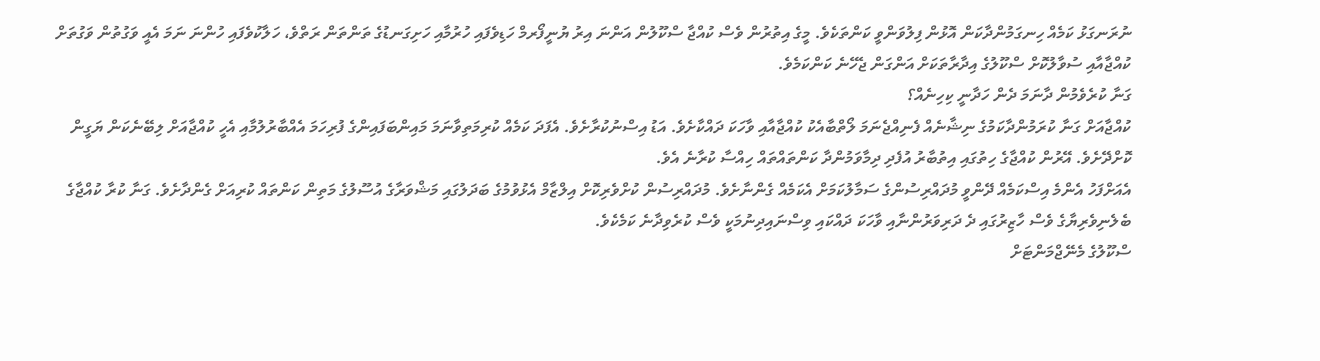ނުރަނގަޅު ކަމެއް ހިނގަމުންދާކަން އޮޅުން ފިލުވަންވީ ކަންތަކެވެ. މީގެ އިތުރުން ވެސް ކުއްޖާ ސްކޫލުން އަންނަ އިރު ޔުނީފޯރމް ހަޑިވެފައި ހުރުމާއި ހަށިގަނޑުގެ ތަންތަން ރަތްވެ، ހަލާކުވެފައި ހުންނަ ނަމަ އެއީ ވަގުތުން ވަގުތަށް ކުއްޖާއާއި ސުވާލުކޮށް ސްކޫލުގެ އިދާރާތަކަށް އަންގަން ޖެހޭނެ ކަންކަމެވެ.
ގަނާ ކުރެވެމުން ދާނަމަ ދެން ހަދާނީ ކިހިނެއް؟
ކުއްޖާއަށް ގަނާ ކުރަމުންދާކަމުގެ ނިޝާނެއް ފެނިއްޖެނަމަ ލޯތްބާއެކު ކުއްޖާއާއި ވާހަކަ ދައްކާށެވެ. އަޑު އިސްނުކުރާށެވެ. އެފަދަ ކަމެއް ކުރިމަތިވާނަމަ މައިންބަފައިންގެ ފުރިހަމަ އެއްބާރުލުމާއި އެހީ ކުއްޖާއަށް ލިބޭނެކަން ޔަގީން ކޮށްދޭށެވެ. އޭރުން ކުއްޖާގެ ހިތުގައި އިތުބާރު އުފެދި ދިމާވަމުންދާ ކަންތައްތައް ހިއްސާ ކުރާނެ އެވެ.
އެއަށްފަހު އެންމެ އިސްކަމެއް ދޭންވީ މުދައްރިސުންގެ ސަމާލުކަމަށް އެކަމެއް ގެންނާށެވެ. މުދައްރިސުން ކުށްވެރިކޮށް އިލްޒާމް އެޅުވުމުގެ ބަދަލުގައި މަޝްވަރާގެ އުސޫލުގެ މަތިން ކަންތައް ކުރިއަށް ގެންދާށެވެ. ގަނާ ކުރާ ކުއްޖާގެ ބެލެނިވެރިޔާގެ ވެސް ހާޒިރުގައި ދެ ދަރިވަރުންނާއި ވާހަކަ ދައްކައި ވިސްނައިދިނުމަކީ ވެސް ކުރެވިދާނެ ކަމެކެވެ.
ސްކޫލުގެ މެނޭޖްމަންޓަށް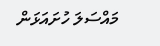މައްސަލަ ހުށައަޅަން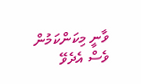ވާނީ މިކަންކަމުން ވެސް އެދެވޭ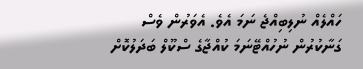ހައްލެއް ނުލިބިއްޖެ ނަމަ އެވެ. އެވަރުން ވެސް ގަނާކުރުން ނުހުއްޓޭނަމަ ކުއްޖާގެ ސްކޫލް ބަދަލުކޮށް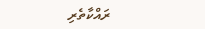ރައްކާތެރި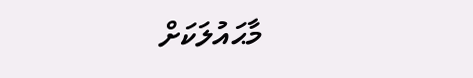މާޙައުލަކަށް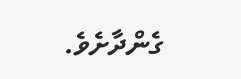ގެންދާށެވެ.